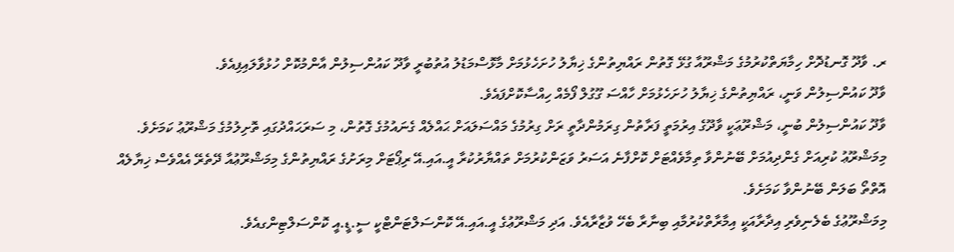ރ. ވާދޫ ގޮނޑުދޮށް ހިމާޔަތްކުރުމުގެ މަޝްރޫއާ ގުޅޭ ގޮތުން ރައްޔިތުންގެ ޚިޔާލު ހުށަހެޅުމަށް މާޅޮސްމަޑުލު އުތުބުރީ ވާދޫ ކައުންސިލުން އާންމުކޮށް ހުޅުވާލައިފިއެވެ.
ވާދޫ ކައުންސިލުން ވަނީ، ރައްޔިތުންގެ ޚިޔާލު ހުށަހެޅުމަށް ހާއްސަ ގޫގުލް ފޯމެއް ހިއްސާކޮށްފައެވެ.
ވާދޫ ކައުންސިލުން ބުނީ، މަޝްރޫޢަކީ ވާދޫގެ އިރުމަތީ ފަރާތުން ގިރަމުންދާތީ ރަށް ގިރުމުގެ މައްސަލައަށް ޙައްލެއް ގެނައުމުގެ ގޮތުން، މި ސަރަޙައްދުގައި ތޮށިލުމުގެ މަޝްރޫޢު ކަމަށެވެ. މިމަޝްރޫޢު ކުރިއަށް ގެންދިއުމަށް ބޭނުންވާ ތިމާވެއްޓަށް ކޮށްފާނެ އަސަރު ވަޒަންކުރުމަށް ތައްޔާރުކުރާ އީ.އައި.އޭ ރިޕޯޓަށް މިރަށުގެ ރައްޔިތުންގެ މިމަޝްރޫޢުއާ ދޭތެރޭ އެއްވެސް ޚިޔާލެއް އޮތްތޯ ބަލަން ބޭނުންވާ ކަމަށެވެ.
މިމަޝްރޫޢުގެ ބެލެނިވެރި އިދާރާއަކީ އިމާރާތްކުރުމާއި ބިނާރާ ބެހޭ ވުޒާރާއެވެ. އަދި މަޝްރޫޢުގެ އީ.އައި.އޭ ކޮންސަލްޓަންޓްކީ ސީ.ޑީ.އީ ކޮންސަލްޓިންގއެވެ.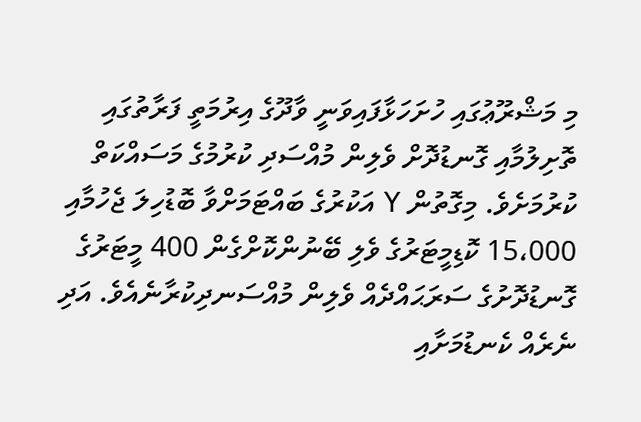މި މަޝްރޫޢުގައި ހުށަހަޅާފައިވަނީ ވާދޫގެ އިރުމަތީ ފަރާތުގައި ތޮށިލުމާއި ގޮނޑުދޮށް ވެލިން މުއްސަދި ކުރުމުގެ މަސައްކަތް ކުރުމަށެވެ. މިގޮތުން Y އަކުރުގެ ބައްޓަމަށްވާ ބޮޑުހިލަ ޖެހުމާއި 15،000 ކޮޑިމީޓަރުގެ ވެލި ބޭނުންކޮށްގެން 400 މީޓަރުގެ ގޮނޑުދޮށުގެ ސަރަޙައްދެއް ވެލިން މުއްސަނދިކުރާނެއެވެ. އަދި ނެރެއް ކެނޑުމަށާއި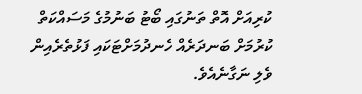ކުރިއަށް އޮތް ތަނުގައި ބޯޓު ބަނުމުގެ މަސައްކަތް ކުރުމަށް ބަނދަރެއް ހެނދުމަށްޓަކައި ފަޅުތެރެއިން ވެލި ނަގާނެއެވެ.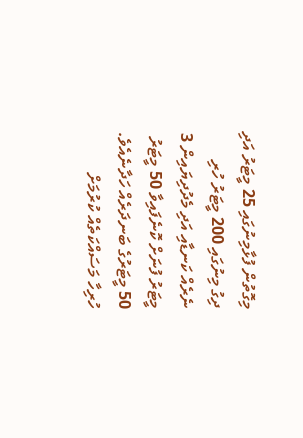މިގޮތުން ފުޅާމިނުގައި 25 މީޓަރު އަދި ދިގު މިނުގައި 200 މީޓަރު ހުރި ނެރެއް ކަނޑާއި އަދި މެދުދިޔައިން 3 މީޓަރު ފުނަށް ކޮނެފައިވާ 50 މީޓަރު 50 މީޓަރުގެ ބަނދަރެއް ހަދާނެއެވެ. ހުރިހާ މަސައްކަތެއް ކުރުމަށް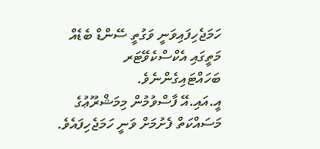ހަމަޖެހިފައިވަނީ ވަގުތީ ސޭންޑް ބެޑެއް މަތީގައި އެކްސްކެވޭޓަރ ބަހައްޓައިގެންނެވެ.
އީ.އައި.އޭ ފާސްވުމުން މިމަޝްރޫޢުގެ މަސައްކަތް ފެށުމަށް ވަނީ ހަމަޖެހިފައެވެ.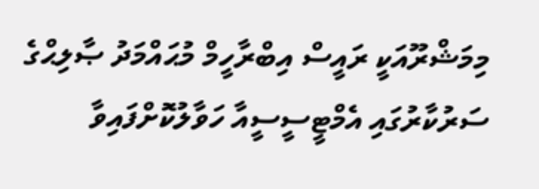މިމަޝްރޫއަކީ ރައީސް އިބްރާހީމް މުޙައްމަދު ޞާލިޙްގެ ސަރުކާރުގައި އެމްޓީސީސީއާ ހަވާލުކޮށްފައިވާ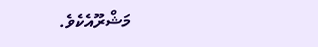މަޝްރޫއެކެވެ.